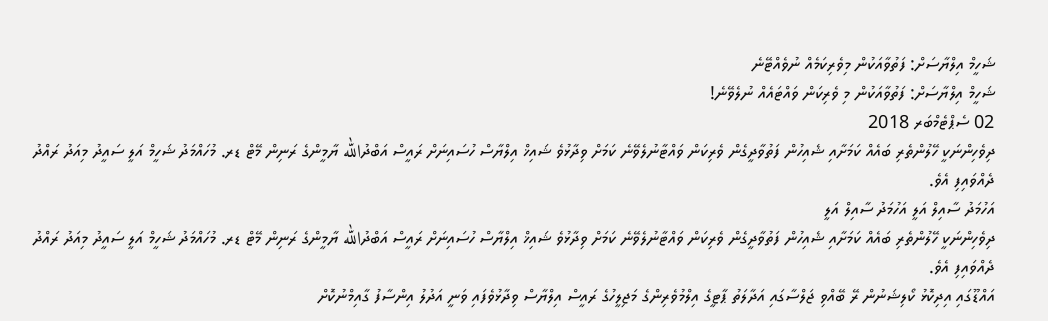ޝަހީމް އިލްޔާސަށް: ފަތުވާއަކުން މިވެރިކަމެއް ނުވެއްޓޭނެ
ޝަހީމް އިލްޔާސަށް: ފަތުވާއަކުން މި ވެރިކަން ވައްޓައެއް ނުލެވޭނެ!
02 ސެޕްޓެމްބަރ 2018
ދިވެހިންނަކީ ހޭލުންތެރި ބައެއް ކަމަށާއި ޝެއިހުން ފަތުވާދީގެން ވެރިކަން ވައްޓާނުލެވޭނެ ކަމަށް ވިދާޅުވެ ޝައިޚް އިލްޔާސް ހުސައިނަށް ރައީސް އަބްދުالله ޔާމީންގެ ރަނިން މޭޓް ޑރ. މުހައްމަދު ޝަހީމް އަލީ ސައީދު މިއަދު ރައްދު ދެއްވައިފި އެވެ.
އަހުމަދު ސާއިލް އަލީ އަހުމަދު ސާއިލް އަލީ
ދިވެހިންނަކީ ހޭލުންތެރި ބައެއް ކަމަށާއި ޝެއިހުން ފަތުވާދީގެން ވެރިކަން ވައްޓާނުލެވޭނެ ކަމަށް ވިދާޅުވެ ޝައިޚް އިލްޔާސް ހުސައިނަށް ރައީސް އަބްދުالله ޔާމީންގެ ރަނިން މޭޓް ޑރ. މުހައްމަދު ޝަހީމް އަލީ ސައީދު މިއަދު ރައްދު ދެއްވައިފި އެވެ.
އައްޑޫގައި އިދިކޮޅު ކޯލިޝަނުން ރޭ ބޭއްވި ޖަލްސާގައި އަދާލަތު ޕާޓީގެ އިލްމުވެރިންގެ މަޖިލީހުގެ ރައީސް އިލްޔާސް ވިދާޅުވެފައި ވަނީ އަދުލު އިންސާފު ގާއިމްނުކޮށް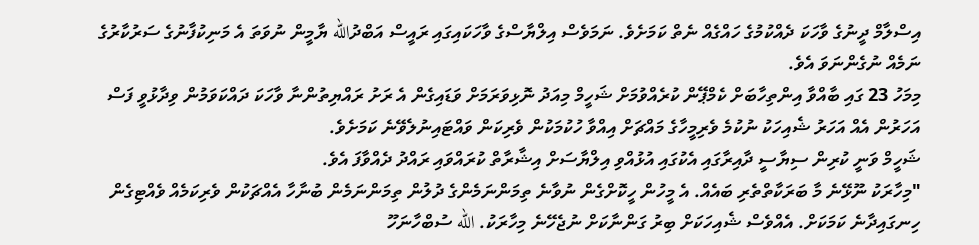އިސްލާމް ދީނުގެ ވާހަކަ ދެއްކުމުގެ ހައްގެއް ނެތް ކަމަށެވެ. ނަމަވެސް އިލްޔާސްގެ ވާހަކައިގައި ރައީސް އަބްދުالله ޔާމީން ނުވަތަ އެ މަނިކުފާނުގެ ސަރުކާރުގެ ނަމެއް ނުގެންނަވަ އެވެ.
މިމަހު 23 ގައި ބާއްވާ އިންތިހާބަށް ކެމްޕޭން ކުރެއްވުމަށް ޝަހީމް މިއަދު ނޮޅިވަރަމަށް ވަޑައިގެން އެ ރަށު ރައްޔިތުންނާ ވާހަކަ ދައްކަވަމުން ވިދާޅުވީ ފަސް އަހަރުން އެއް އަހަރު ޝެއިހަކު ނުކުމެ ވެރިމީހާގެ މައްޗަށް އިއްވާ ހުކުމަކުން ވެރިކަން ވައްޓައިނުލެވޭނެ ކަމަށެވެ.
ޝަހީމް ވަނީ ކުރިން ސިޔާސީ ދާއިރާގައި އެކުގައި އުޅުއްވި އިލްޔާސަށް އިޝާރާތް ކުރައްވައި ރައްދު ދެއްވާފަ އެވެ.
"މިހާރަކު ނޫޅޭނެ މާ ބަރަކާތްތެރި ބައެއް. އެ މީހުން ހީކޮށްގެން ނުވާނެ ތިމަންނަމެންގެ ދުލުން ތިމަންނަމެން ބުނާހާ އެއްޗަކުން ވެރިކަމެއް ވެއްޓިގެން ހިނގައިދާނެ ކަމަކަށް. އެއްވެސް ޝެއިހަކަށް ބިރު ގަންނާކަށް ނުޖެހޭނެ މިހާރަކު. الله ސުބްހާނަހޫ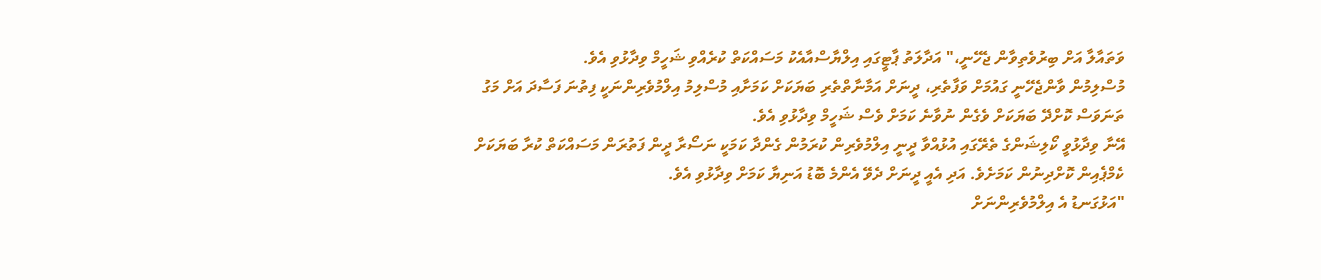ވަތައާލާ އަށް ބިރުވެތިވާން ޖެހޭނީ،" އަދާލަތު ޕާޓީގައި އިލްޔާސްއާއެކު މަސައްކަތް ކުރެއްވި ޝަހީމް ވިދާޅުވި އެވެ.
މުސްލިމުން ވާންޖެހޭނީ ގައުމަށް ވަފާތެރި، ދީނަށް އަމާނާތްތެރި ބަޔަކަށް ކަމަށާއި މުސްލިމު އިލްމުވެރިންނަކީ ފިތުނަ ފަސާދަ އަށް މަގު ތަނަވަސް ކޮށްދޭ ބަޔަކަށް ވެގެން ނުވާނެ ކަމަށް ވެސް ޝަހީމް ވިދާޅުވި އެވެ.
އޭނާ ވިދާޅުވީ ކޯލިޝަންގެ ތެރޭގައި އުޅުއްވާ ދީނީ އިލްމުވެރިން ކުރަމުން ގެންދާ ކަމަކީ ނަސޯރާ ދީން ފަތުރަން މަސައްކަތް ކުރާ ބަޔަކަށް ކެމްޕެއިން ކޮށްދިނުން ކަމަށެވެ. އަދި އެއީ ދީނަށް ދެވޭ އެންމެ ބޮޑު އަނިޔާ ކަމަށް ވިދާޅުވި އެވެ.
"އަޅުގަނޑު އެ އިލްމުވެރިންނަށް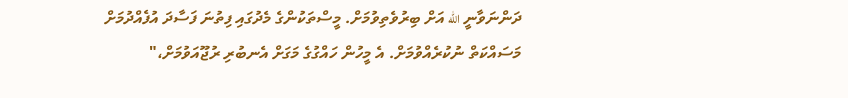ދަންނަވާނީ الله އަށް ބިރުވެތިވުމަށް. މީސްތަކުންގެ މެދުގައި ފިތުނަ ފަސާދަ އުފެއްދުމަށް މަސައްކަތް ނުކުރެއްވުމަށް. އެ މީހުން ހައްގުގެ މަގަށް އެނބުރި ރުޖޫއަވުމަށް،"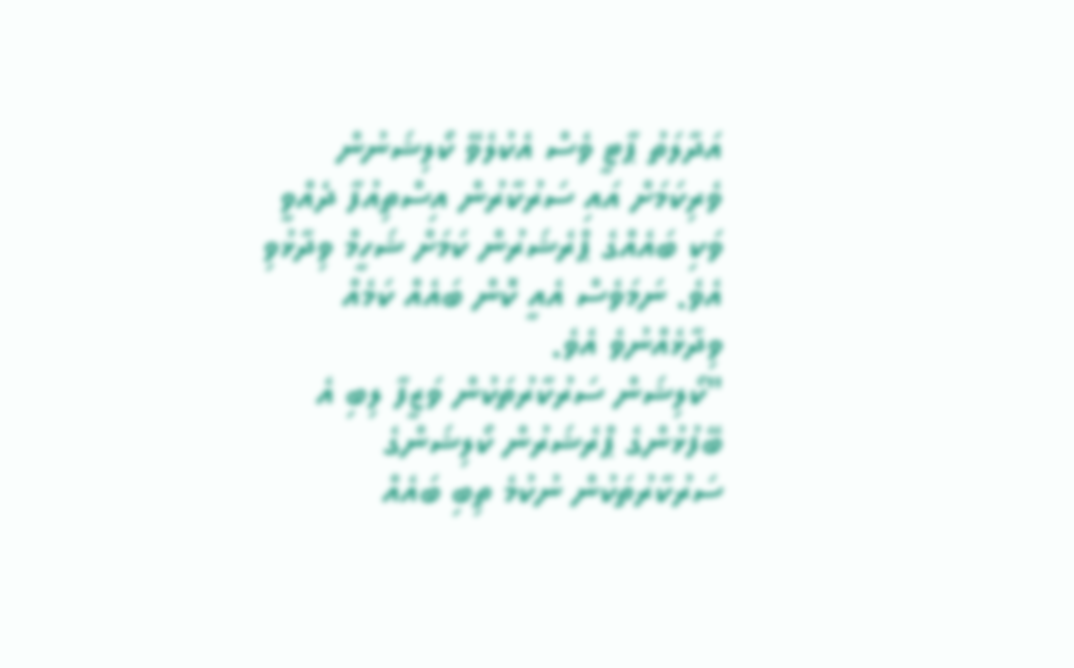އަދާލަތު ޕާޓީ ވެސް އެކުލެވޭ ކޯލިޝަނުން ވެރިކަމަށް އައި ސަރުކާރުން އިސްތިއުފާ ދެއްވީ ވަކި ބައެއްގެ ޕްރެޝަރުން ކަމަށް ޝަހީމް ވިދާޅުވި އެވެ. ނަމަވެސް އެއީ ކޮން ބައެއް ކަމެއް ވިދާޅެއްނުވެ އެވެ.
"ކޯލިޝަން ސަރުކާރުތަކުން ވަޒީފާ ލިބި އެ ބޭފުޅުންގެ ޕްރެޝަރުން ކޯލިޝަންގެ ސަރުކާރުތަކުން ނުކުމެ ތިބި ބައެއް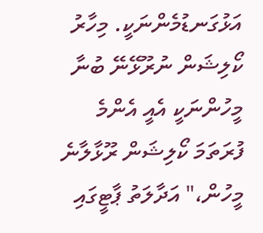އަޅުގަނޑުމެންނަކީ. މިހާރު ކޯލިޝަން ނުރޫޅޭނޭ ބުނާ މީހުންނަކީ އެއީ އެންމެ ފުރަތަމަ ކޯލިޝަން ރޫޅާލާނެ މީހުން،" އަދާލަތު ޕާޓީގައި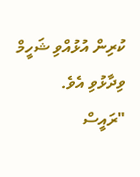ކުރިން އުޅުއްވި ޝަހީމް ވިދާޅުވި އެވެ.
"ރައީސް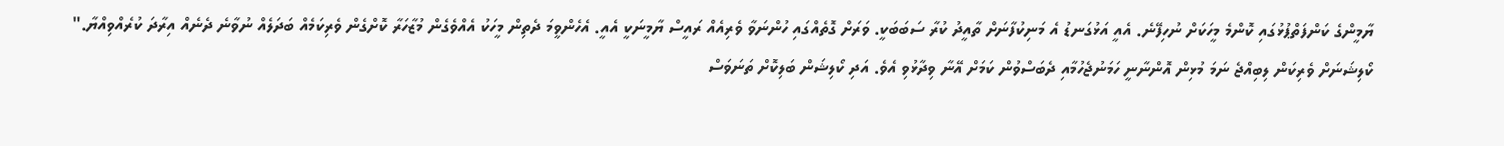ޔާމީންގެ ކަންފަތްޕުޅުގައި ކޮންމެ މީހަކަށް ނުހިފޭނެ. އެއީ އަޅުގަނޑު އެ މަނިކުފާނަށް ތާއީދު ކުރާ ސަބަބަކީ. ވަރަށް ގޮތެއްގައި ހުންނަވާ ވެރިއެއް ރައީސް ޔާމީނަކީ އެއީ. އެހެންވީމަ ދެތިން މީހަކު އެއްވެގެން މުޒާހަރާ ކޮށްގެން ވެރިކަމެއް ބަދަލެއް ނުވާނެ ދެނެއް އިރާދަ ކުރެއްވިއްޔާ."
ކޯލިޝަނަށް ވެރިކަން ލިބިއްޖެ ނަމަ މުޅިން އޮންނާނީ ހަމަނުޖެހުމާއި ދެބަސްވުން ކަމަށް އޭނާ ވިދާޅުވި އެވެ. އަދި ކޯލިޝަން ބަލިކޮށް ތަނަވަސް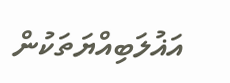އަޣުލަބިއްޔަތަކުން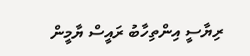ރިޔާސީ އިންތިހާބު ރައީސް ޔާމީން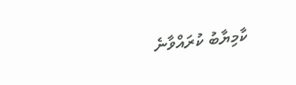ކާމިޔާބު ކުރައްވާނެ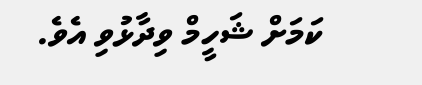ކަމަށް ޝަހީމް ވިދާޅުވި އެވެ.